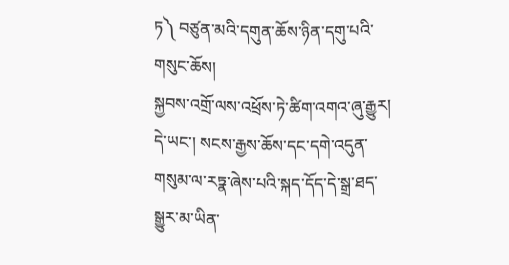ཏ༽ བཙུན་མའི་དགུན་ཆོས་ཉིན་དགུ་པའི་གསུང་ཆོས།
སྐྱབས་འགྲོ་ལས་འཕྲོས་ཏེ་ཚིག་འགའ་ཞུ་རྒྱུར། དེ་ཡང་། སངས་རྒྱས་ཆོས་དང་དགེ་འདུན་གསུམ་ལ་རཏྣ་ཞེས་པའི་སྐད་དོད་དེ་སྒྲ་ཐད་སྒྱུར་མ་ཡིན་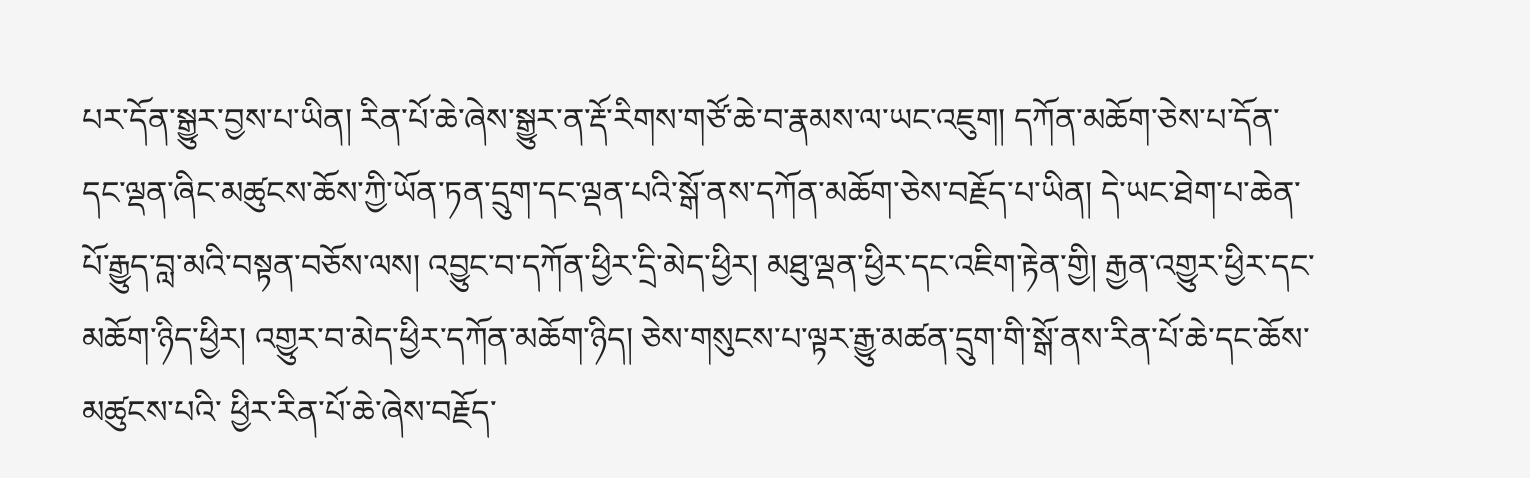པར་དོན་སྒྱུར་བྱས་པ་ཡིན། རིན་པོ་ཆེ་ཞེས་སྒྱུར་ན་རྡོ་རིགས་གཙོ་ཆེ་བ་རྣམས་ལ་ཡང་འཇུག། དཀོན་མཆོག་ཅེས་པ་དོན་དང་ལྡན་ཞིང་མཚུངས་ཆོས་ཀྱི་ཡོན་ཏན་དྲུག་དང་ལྡན་པའི་སྒོ་ནས་དཀོན་མཆོག་ཅེས་བརྗོད་པ་ཡིན། དེ་ཡང་ཐེག་པ་ཆེན་པོ་རྒྱུད་བླ་མའི་བསྟན་བཅོས་ལས། འབྱུང་བ་དཀོན་ཕྱིར་དྲི་མེད་ཕྱིར། མཐུ་ལྡན་ཕྱིར་དང་འཇིག་རྟེན་གྱི། རྒྱན་འགྱུར་ཕྱིར་དང་མཆོག་ཉིད་ཕྱིར། འགྱུར་བ་མེད་ཕྱིར་དཀོན་མཆོག་ཉིད། ཅེས་གསུངས་པ་ལྟར་རྒྱུ་མཚན་དྲུག་གི་སྒོ་ནས་རིན་པོ་ཆེ་དང་ཆོས་མཚུངས་པའི་ ཕྱིར་རིན་པོ་ཆེ་ཞེས་བརྗོད་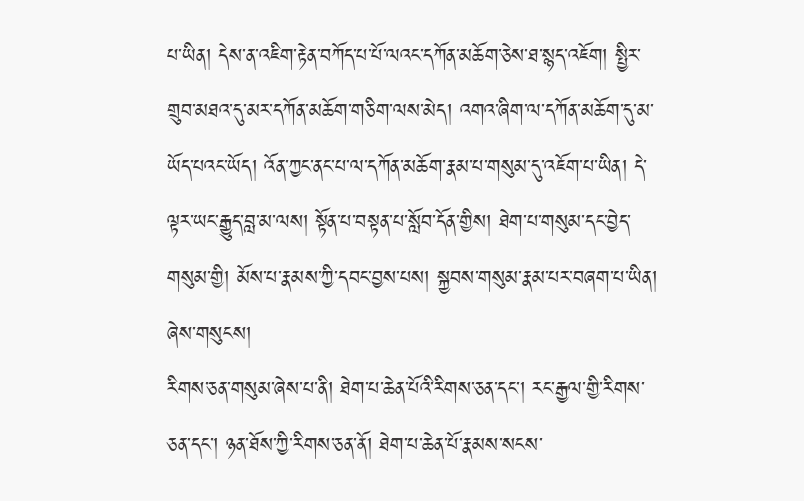པ་ཡིན། དེས་ན་འཇིག་རྟེན་བཀོད་པ་པོ་ལའང་དཀོན་མཆོག་ཅེས་ཐ་སྙད་འཇོག། སྤྱིར་གྲུབ་མཐའ་དུ་མར་དཀོན་མཆོག་གཅིག་ལས་མེད། འགའ་ཞིག་ལ་དཀོན་མཆོག་དུ་མ་ཡོད་པའང་ཡོད། འོན་ཀྱང་ནང་པ་ལ་དཀོན་མཆོག་རྣམ་པ་གསུམ་དུ་འཇོག་པ་ཡིན། དེ་ལྟར་ཡང་རྒྱུད་བླ་མ་ལས། སྟོན་པ་བསྟན་པ་སློབ་དོན་གྱིས། ཐེག་པ་གསུམ་དང་བྱེད་གསུམ་གྱི། མོས་པ་རྣམས་ཀྱི་དབང་བྱས་པས། སྐྱབས་གསུམ་རྣམ་པར་བཞག་པ་ཡིན། ཞེས་གསུངས།
རིགས་ཅན་གསུམ་ཞེས་པ་ནི། ཐེག་པ་ཆེན་པོའི་རིགས་ཅན་དང་། རང་རྒྱལ་གྱི་རིགས་ཅན་དང་། ཉན་ཐོས་ཀྱི་རིགས་ཅན་ནོ། ཐེག་པ་ཆེན་པོ་རྣམས་སངས་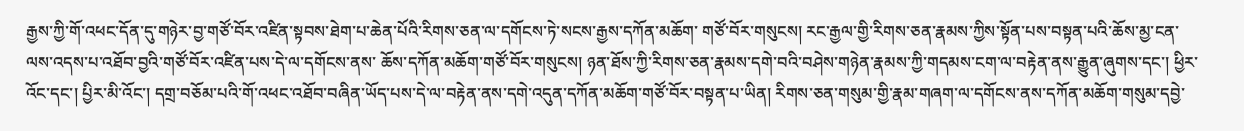རྒྱས་ཀྱི་གོ་འཕང་དོན་དུ་གཉེར་བྱ་གཙོ་བོར་འཛིན་སྟབས་ཐེག་པ་ཆེན་པོའི་རིགས་ཅན་ལ་དགོངས་ཏེ་སངས་རྒྱས་དཀོན་མཆོག་ གཙོ་བོར་གསུངས། རང་རྒྱལ་གྱི་རིགས་ཅན་རྣམས་ཀྱིས་སྟོན་པས་བསྟན་པའི་ཆོས་མྱ་ངན་ལས་འདས་པ་འཐོབ་བྱའི་གཙོ་བོར་འཛིན་པས་དེ་ལ་དགོངས་ནས་ ཆོས་དཀོན་མཆོག་གཙོ་བོར་གསུངས། ཉན་ཐོས་ཀྱི་རིགས་ཅན་རྣམས་དགེ་བའི་བཤེས་གཉེན་རྣམས་ཀྱི་གདམས་ངག་ལ་བརྟེན་ནས་རྒྱུན་ཞུགས་དང་། ཕྱིར་འོང་དང་། པྱིར་མི་འོང་། དགྲ་བཅོམ་པའི་གོ་འཕང་འཐོབ་བཞིན་ཡོད་པས་དེ་ལ་བརྟེན་ནས་དགེ་འདུན་དཀོན་མཆོག་གཙོ་བོར་བསྟན་པ་ཡིན། རིགས་ཅན་གསུམ་གྱི་རྣམ་གཞག་ལ་དགོངས་ནས་དཀོན་མཆོག་གསུམ་དབྱེ་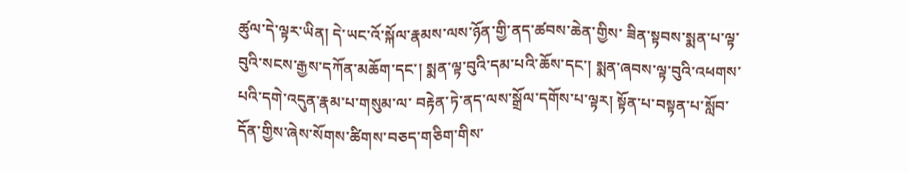ཚུལ་དེ་ལྟར་ཡིན། དེ་ཡང་འོ་སྐོལ་རྣམས་ལས་ཉོན་གྱི་ནད་ཚབས་ཆེན་གྱིས་ ཟིན་སྟབས་སྨན་པ་ལྟ་བུའི་སངས་རྒྱས་དཀོན་མཆོག་དང་། སྨན་ལྟ་བུའི་དམ་པའི་ཆོས་དང་། སྨན་ཞབས་ལྟ་བུའི་འཕགས་པའི་དགེ་འདུན་རྣམ་པ་གསུམ་ལ་ བརྟེན་ཏེ་ནད་ལས་སྒྲོལ་དགོས་པ་ལྟར། སྟོན་པ་བསྟན་པ་སློབ་དོན་གྱིས་ཞེས་སོགས་ཚིགས་བཅད་གཅིག་གིས་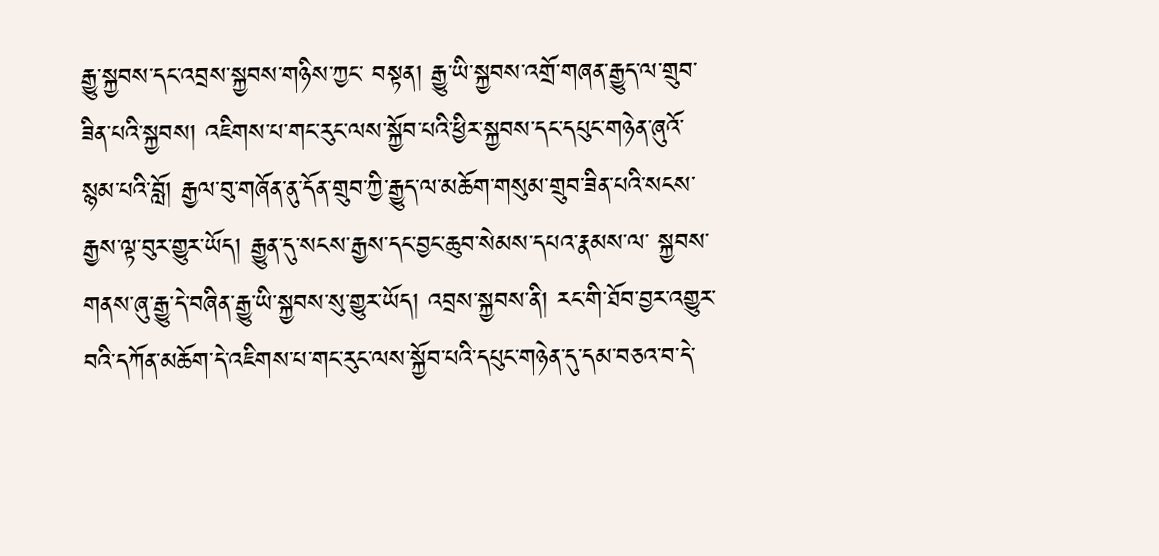རྒྱུ་སྐྱབས་དང་འབྲས་སྐྱབས་གཉིས་ཀྱང་ བསྟན། རྒྱུ་ཡི་སྐྱབས་འགྲོ་གཞན་རྒྱུད་ལ་གྲུབ་ཟིན་པའི་སྐྱབས། འཇིགས་པ་གང་རུང་ལས་སྐྱོབ་པའི་ཕྱིར་སྐྱབས་དང་དཔུང་གཉེན་ཞུའོ་སྙམ་པའི་བློ། རྒྱལ་བུ་གཞོན་ནུ་དོན་གྲུབ་ཀྱི་རྒྱུད་ལ་མཆོག་གསུམ་གྲུབ་ཟིན་པའི་སངས་རྒྱས་ལྟ་བུར་གྱུར་ཡོད། རྒྱུན་དུ་སངས་རྒྱས་དང་བྱང་ཆུབ་སེམས་དཔའ་རྣམས་ལ་ སྐྱབས་གནས་ཞུ་རྒྱུ་དེ་བཞིན་རྒྱུ་ཡི་སྐྱབས་སུ་གྱུར་ཡོད། འབྲས་སྐྱབས་ནི། རང་གི་ཐོབ་བྱར་འགྱུར་བའི་དཀོན་མཆོག་དེ་འཇིགས་པ་གང་རུང་ལས་སྐྱོབ་པའི་དཔུང་གཉེན་དུ་དམ་བཅའ་བ་དེ་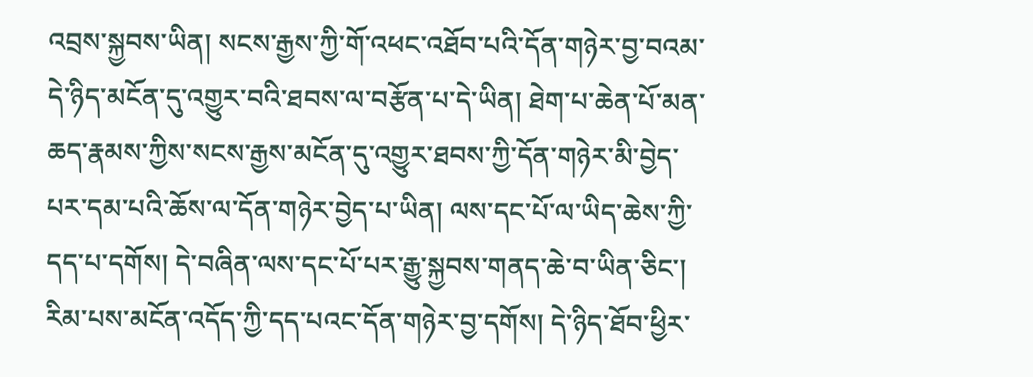འབྲས་སྐྱབས་ཡིན། སངས་རྒྱས་ཀྱི་གོ་འཕང་འཐོབ་པའི་དོན་གཉེར་བྱ་བའམ་དེ་ཉིད་མངོན་དུ་འགྱུར་བའི་ཐབས་ལ་བརྩོན་པ་དེ་ཡིན། ཐེག་པ་ཆེན་པོ་མན་ཆད་རྣམས་ཀྱིས་སངས་རྒྱས་མངོན་དུ་འགྱུར་ཐབས་ཀྱི་དོན་གཉེར་མི་བྱེད་པར་དམ་པའི་ཆོས་ལ་དོན་གཉེར་བྱེད་པ་ཡིན། ལས་དང་པོ་ལ་ཡིད་ཆེས་ཀྱི་དད་པ་དགོས། དེ་བཞིན་ལས་དང་པོ་པར་རྒྱུ་སྐྱབས་གནད་ཆེ་བ་ཡིན་ཅིང་། རིམ་པས་མངོན་འདོད་ཀྱི་དད་པའང་དོན་གཉེར་བྱ་དགོས། དེ་ཉིད་ཐོབ་ཕྱིར་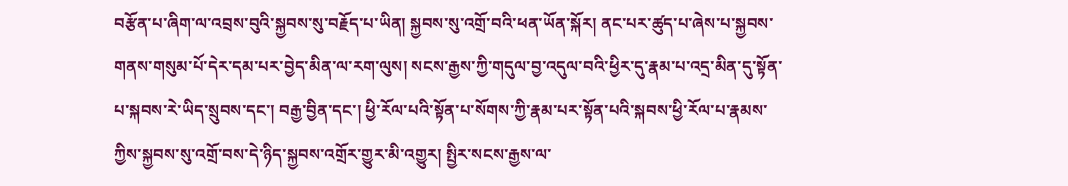བརྩོན་པ་ཞིག་ལ་འབྲས་བུའི་སྐྱབས་སུ་བརྗོད་པ་ཡིན། སྐྱབས་སུ་འགྲོ་བའི་ཕན་ཡོན་སྐོར། ནང་པར་ཚུད་པ་ཞེས་པ་སྐྱབས་གནས་གསུམ་པོ་དེར་དམ་པར་བྱེད་མིན་ལ་རག་ལུས། སངས་རྒྱས་ཀྱི་གདུལ་བྱ་འདུལ་བའི་ཕྱིར་དུ་རྣམ་པ་འདྲ་མིན་དུ་སྟོན་པ་སྐབས་རེ་ཡིད་སྲུབས་དང་། བརྒྱ་བྱིན་དང་། ཕྱི་རོལ་པའི་སྟོན་པ་སོགས་ཀྱི་རྣམ་པར་སྟོན་པའི་སྐབས་ཕྱི་རོལ་པ་རྣམས་ཀྱིས་སྐྱབས་སུ་འགྲོ་བས་དེ་ཉིད་སྐྱབས་འགྲོར་གྱུར་མི་འགྱུར། སྤྱིར་སངས་རྒྱས་ལ་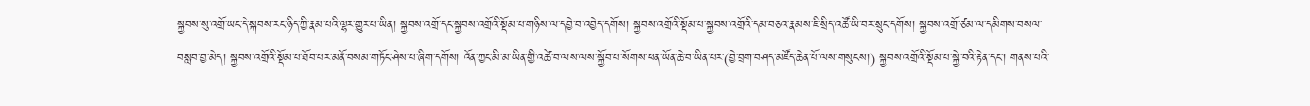སྐྱབས་སུ་འགྲོ་ཡང་དེ་སྐབས་རང་ཉིད་ཀྱི་རྣམ་པའི་ལྷར་གྱུར་པ་ཡིན། སྐྱབས་འགྲོ་དང་སྐྱབས་འགྲོའི་སྡོམ་པ་གཉིས་ལ་དབྱེ་བ་འབྱེད་དགོས། སྐྱབས་འགྲོའི་སྡོམ་པ་སྐྱབས་འགྲོའི་དམ་བཅའ་རྣམས་ཇི་སྲིད་འཚོ་ཡི་བར་སྲུང་དགོས། སྐྱབས་འགྲོ་ཙམ་ལ་དམིགས་བསལ་བསླབ་བྱ་མེད། སྐྱབས་འགྲོའི་སྡོམ་པ་ཐོབ་པར་མནོ་བསམ་གཏོང་ཤེས་པ་ཞིག་དགོས། འོན་ཀྱང་མི་མ་ཡིན་གྱི་འཚེ་བ་ལས་ལས་སྐྱོབ་པ་སོགས་ཕན་ཡོན་ཆེ་བ་ཡིན་པར་(བྱེ་བྲག་བཤད་མཛོད་ཆེན་པོ་ལས་གསུངས།) སྐྱབས་འགྲོའི་སྡོམ་པ་སྐྱེ་བའི་རྟེན་དང་། གནས་པའི་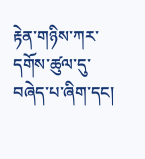རྟེན་གཉིས་ཀར་དགོས་ཚུལ་དུ་བཞེད་པ་ཞིག་དང།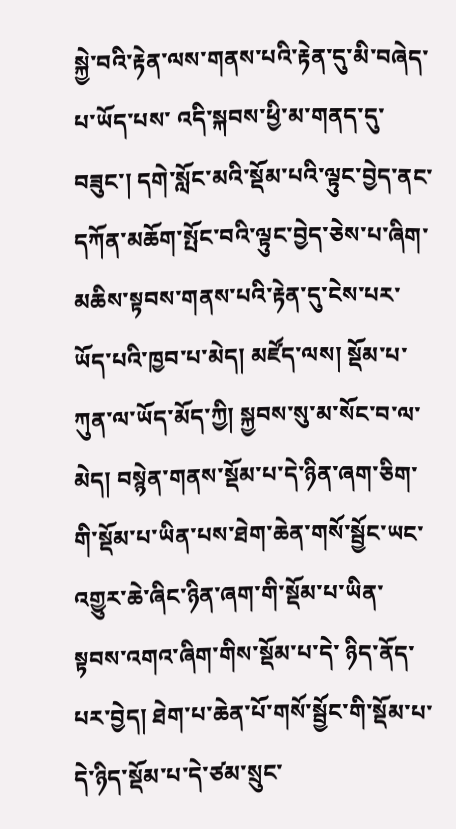སྐྱེ་བའི་རྟེན་ལས་གནས་པའི་རྟེན་དུ་མི་བཞེད་པ་ཡོད་པས་ འདི་སྐབས་ཕྱི་མ་གནད་དུ་བཟུང་། དགེ་སློང་མའི་སྡོམ་པའི་ལྟུང་བྱེད་ནང་དཀོན་མཆོག་སྤོང་བའི་ལྟུང་བྱེད་ཅེས་པ་ཞིག་མཆིས་སྟབས་གནས་པའི་རྟེན་དུ་ངེས་པར་ཡོད་པའི་ཁྱབ་པ་མེད། མཛོད་ལས། སྡོམ་པ་ཀུན་ལ་ཡོད་མོད་ཀྱི། སྐྱབས་སུ་མ་སོང་བ་ལ་མེད། བསྙེན་གནས་སྡོམ་པ་དེ་ཉིན་ཞག་ཅིག་གི་སྡོམ་པ་ཡིན་པས་ཐེག་ཆེན་གསོ་སྦྱོང་ཡང་འགྱུར་ཆེ་ཞིང་ཉིན་ཞག་གི་སྡོམ་པ་ཡིན་སྟབས་འགའ་ཞིག་གིས་སྡོམ་པ་དེ་ ཉིད་ནོད་པར་བྱེད། ཐེག་པ་ཆེན་པོ་གསོ་སྦྱོང་གི་སྡོམ་པ་དེ་ཉིད་སྡོམ་པ་དེ་ཙམ་སྲུང་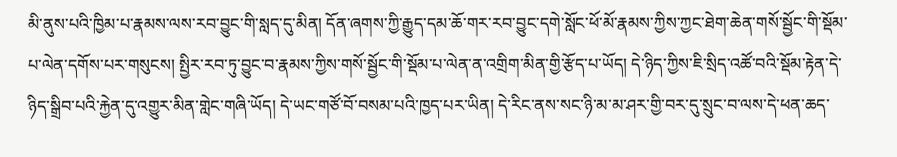མི་ནུས་པའི་ཁྱིམ་པ་རྣམས་ལས་རབ་བྱུང་གི་སླད་དུ་མིན། དོན་ཞགས་ཀྱི་རྒྱུད་དམ་ཆོ་གར་རབ་བྱུང་དགེ་སློང་ཕོ་མོ་རྣམས་ཀྱིས་ཀྱང་ཐེག་ཆེན་གསོ་སྦྱོང་གི་སྡོམ་པ་ལེན་དགོས་པར་གསུངས། སྤྱིར་རབ་ཏུ་བྱུང་བ་རྣམས་ཀྱིས་གསོ་སྦྱོང་གི་སྡོམ་པ་ལེན་ན་འགྲིག་མིན་གྱི་རྩོད་པ་ཡོད། དེ་ཉིད་ཀྱིས་ཇི་སྲིད་འཚོ་བའི་སྡོམ་རྟེན་དེ་ཉིད་སྒྲིབ་པའི་རྐྱེན་དུ་འགྱུར་མིན་གླེང་གཞི་ཡོད། དེ་ཡང་གཙོ་བོ་བསམ་པའི་ཁྱད་པར་ཡིན། དེ་རིང་ནས་སང་ཉི་མ་མ་ཤར་གྱི་བར་དུ་སྲུང་བ་ལས་དེ་ཕན་ཆད་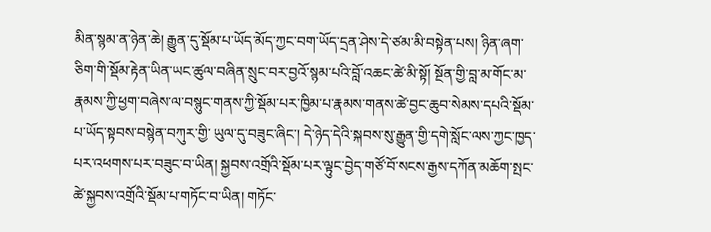མིན་སྙམ་ན་ཉེན་ཆེ། རྒྱུན་དུ་སྡོམ་པ་ཡོད་མོད་ཀྱང་བག་ཡོད་དྲན་ཤེས་དེ་ཙམ་མི་བསྟེན་པས། ཉིན་ཞག་ཅིག་གི་སྡོམ་རྟེན་ཡིན་ཡང་ཚུལ་བཞིན་སྲུང་བར་བྱའོ་སྙམ་པའི་བློ་འཆང་ཚེ་མི་སྟོ། སྔོན་གྱི་བླ་མ་གོང་མ་རྣམས་ཀྱི་ཕྱག་བཞེས་ལ་བསྙུང་གནས་ཀྱི་སྡོམ་པར་ཁྱིམ་པ་རྣམས་གནས་ཚེ་བྱང་ཆུབ་སེམས་དཔའི་སྡོམ་པ་ཡོད་སྟབས་བསྙེན་བཀུར་གྱི་ ཡུལ་དུ་བཟུང་ཞིང་། དེ་ཉེད་དེའི་སྐབས་སུ་རྒྱུན་གྱི་དགེ་སློང་ལས་ཀྱང་ཁྱད་པར་འཕགས་པར་བཟུང་བ་ཡིན། སྐྱབས་འགྲོའི་སྡོམ་པར་ལྟུང་བྱེད་གཙོ་བོ་སངས་རྒྱས་དཀོན་མཆོག་སྤང་ཚེ་སྐྱབས་འགྲོའི་སྡོམ་པ་གཏོང་བ་ཡིན། གཏོང་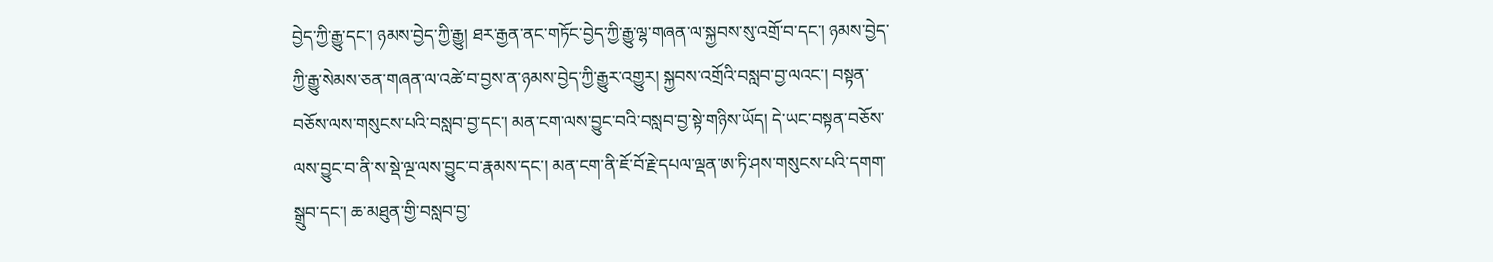བྱེད་ཀྱི་རྒྱུ་དང་། ཉམས་བྱེད་ཀྱི་རྒྱུ། ཐར་རྒྱན་ནང་གཏོང་བྱེད་ཀྱི་རྒྱུ་ལྷ་གཞན་ལ་སྐྱབས་སུ་འགྲོ་བ་དང་། ཉམས་བྱེད་ཀྱི་རྒྱུ་སེམས་ཅན་གཞན་ལ་འཚེ་བ་བྱས་ན་ཉམས་བྱེད་ཀྱི་རྒྱུར་འགྱུར། སྐྱབས་འགྲོའི་བསླབ་བྱ་ལའང་། བསྟན་བཅོས་ལས་གསུངས་པའི་བསླབ་བྱ་དང་། མན་ངག་ལས་བྱུང་བའི་བསླབ་བྱ་སྟེ་གཉིས་ཡོད། དེ་ཡང་བསྟན་བཅོས་ལས་བྱུང་བ་ནི་ས་སྡེ་ལྔ་ལས་བྱུང་བ་རྣམས་དང་། མན་ངག་ནི་ཇོ་བོ་རྗེ་དཔལ་ལྡན་ཨ་ཏི་ཤས་གསུངས་པའི་དགག་སྒྲུབ་དང་། ཆ་མཐུན་གྱི་བསླབ་བྱ་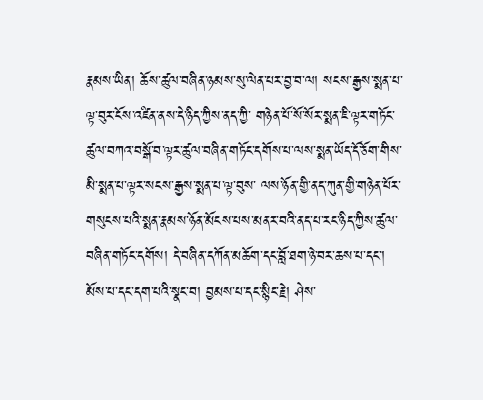རྣམས་ཡིན། ཆོས་ཚུལ་བཞིན་ཉམས་སུ་ལེན་པར་བྱ་བ་ལ། སངས་རྒྱས་སྨན་པ་ལྟ་བུར་ངོས་འཛིན་ནས་དེ་ཉིད་ཀྱིས་ནད་ཀྱི་ གཉེན་པོ་སོ་སོར་སྨན་ཇི་ལྟར་གཏོང་ཚུལ་བཀའ་བསྒོ་བ་ལྟར་ཚུལ་བཞིན་གཏོང་དགོས་པ་ལས་སྨན་ཡོད་དོ་ཅོག་གིས་མི་སྨན་པ་ལྟར་སངས་རྒྱས་སྨན་པ་ལྟ་བུས་ ལས་ཉོན་གྱི་ནད་ཀུན་གྱི་གཉེན་པོར་གསུངས་པའི་སྨན་རྣམས་ཉོན་མོངས་པས་མནར་བའི་ནད་པ་རང་ཉིད་ཀྱིས་ཚུལ་བཞིན་གཏོང་དགོས། དེ་བཞིན་དཀོན་མཆོག་དང་བློ་ཐག་ཉེ་བར་ཆས་པ་དང་། མོས་པ་དང་དག་པའི་སྣང་བ། བྱམས་པ་དང་སྙིང་རྗེ། ཤེས་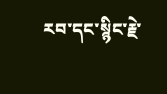རབ་དང་སྙིང་རྗེ་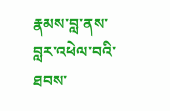རྣམས་བླ་ནས་བླར་འཕེལ་བའི་ཐབས་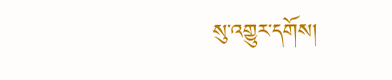སུ་འགྱུར་དགོས།